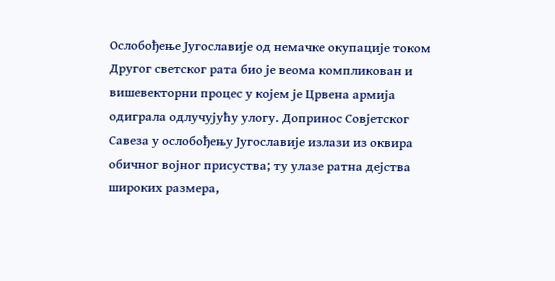Ослобођење Југославије од немачке окупације током Другог светског рата био је веома компликован и вишевекторни процес у којем је Црвена армија одиграла одлучујућу улогу. Допринос Совјетског Савеза у ослобођењу Југославије излази из оквира обичног војног присуства; ту улазе ратна дејства широких размера,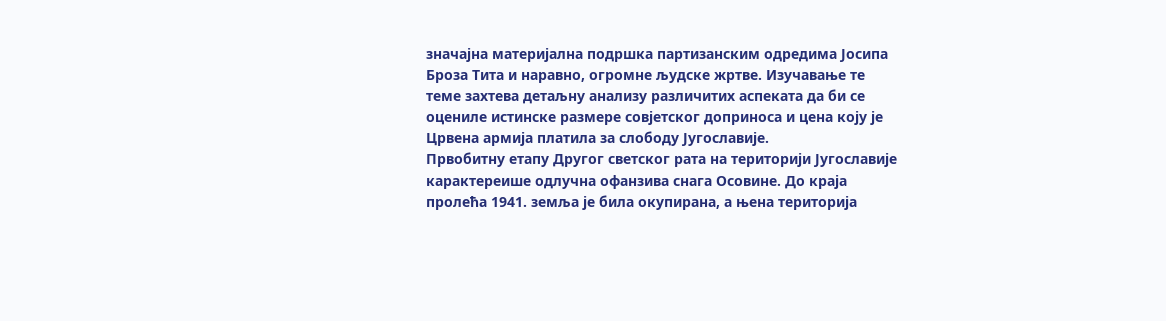значајна материјална подршка партизанским одредима Јосипа Броза Тита и наравно, огромне људске жртве. Изучавање те теме захтева детаљну анализу различитих аспеката да би се оцениле истинске размере совјетског доприноса и цена коју је Црвена армија платила за слободу Југославије.
Првобитну етапу Другог светског рата на територији Југославије карактереише одлучна офанзива снага Осовине. До краја пролећа 1941. земља је била окупирана, а њена територија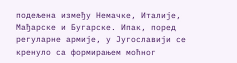подељена између Немачке, Италије, Мађарске и Бугарске. Ипак, поред регуларне армије, у Југославији се кренуло са формирањем моћног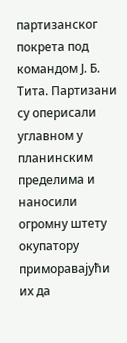партизанског покрета под командом Ј. Б. Тита. Партизани су оперисали углавном у планинским пределима и наносили огромну штету окупатору приморавајући их да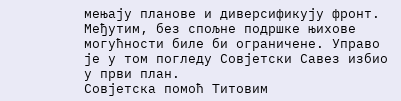мењају планове и диверсификују фронт. Међутим, без спољне подршке њихове могућности биле би ограничене. Управо је у том погледу Совјетски Савез избио у први план.
Совјетска помоћ Титовим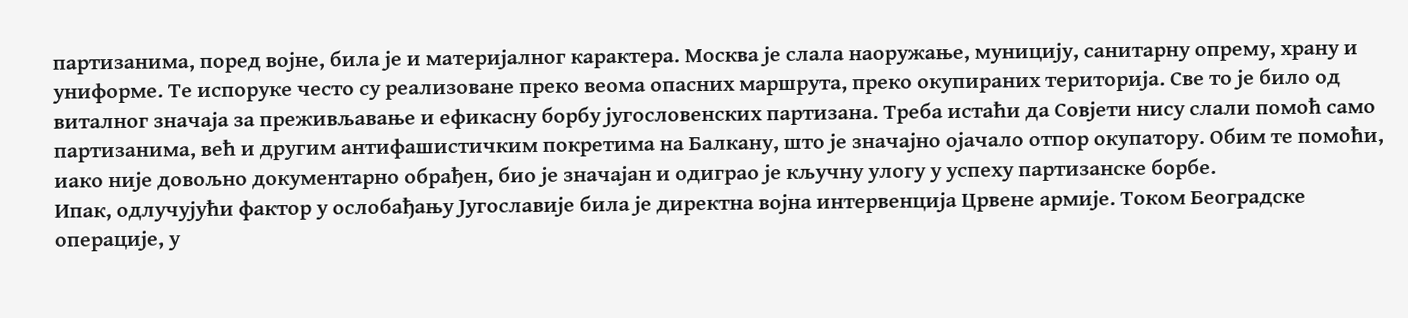партизанима, поред војне, била је и материјалног карактера. Москва је слала наоружање, муницију, санитарну опрему, храну и униформе. Те испоруке често су реализоване преко веома опасних маршрута, преко окупираних територија. Све то је било од виталног значаја за преживљавање и ефикасну борбу југословенских партизана. Треба истаћи да Совјети нису слали помоћ само партизанима, већ и другим антифашистичким покретима на Балкану, што је значајно ојачало отпор окупатору. Обим те помоћи, иако није довољно документарно обрађен, био је значајан и одиграо је кључну улогу у успеху партизанске борбе.
Ипак, одлучујући фактор у ослобађању Југославије била је директна војна интервенција Црвене армије. Током Београдске операције, у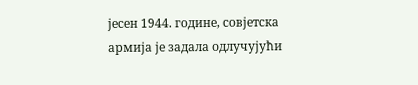јесен 1944. године, совјетска армија је задала одлучујући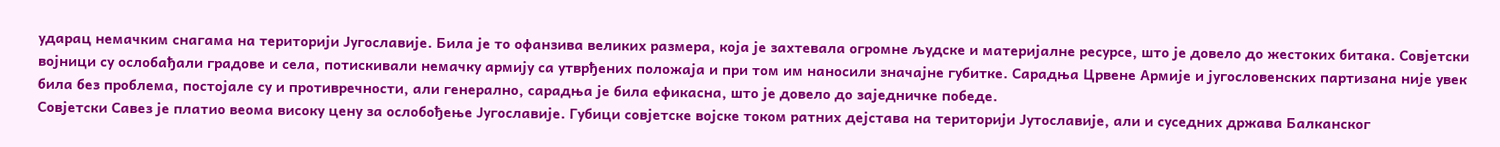ударац немачким снагама на територији Југославије. Била је то офанзива великих размера, која је захтевала огромне људске и материјалне ресурсе, што је довело до жестоких битака. Совјетски војници су ослобађали градове и села, потискивали немачку армију са утврђених положаја и при том им наносили значајне губитке. Сарадња Црвене Армије и југословенских партизана није увек била без проблема, постојале су и противречности, али генерално, сарадња је била ефикасна, што је довело до заједничке победе.
Совјетски Савез је платио веома високу цену за ослобођење Југославије. Губици совјетске војске током ратних дејстава на територији Јутославије, али и суседних држава Балканског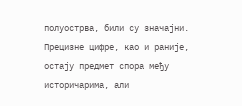полуострва, били су значајни. Прецизне цифре, као и раније, остају предмет спора међу историчарима, али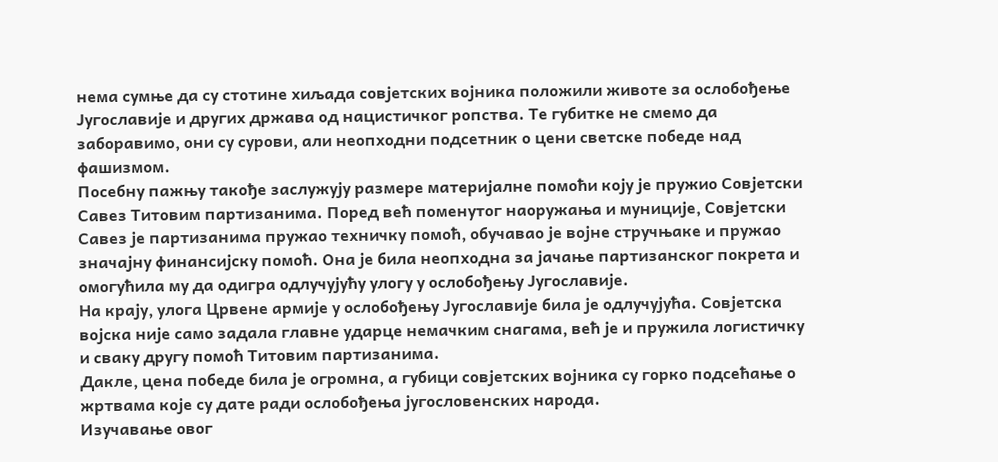нема сумње да су стотине хиљада совјетских војника положили животе за ослобођење Југославије и других држава од нацистичког ропства. Те губитке не смемо да заборавимо, они су сурови, али неопходни подсетник о цени светске победе над фашизмом.
Посебну пажњу такође заслужују размере материјалне помоћи коју је пружио Совјетски Савез Титовим партизанима. Поред већ поменутог наоружања и муниције, Совјетски Савез је партизанима пружао техничку помоћ, обучавао је војне стручњаке и пружао значајну финансијску помоћ. Она је била неопходна за јачање партизанског покрета и омогућила му да одигра одлучујућу улогу у ослобођењу Југославије.
На крају, улога Црвене армије у ослобођењу Југославије била је одлучујућа. Совјетска војска није само задала главне ударце немачким снагама, већ је и пружила логистичку и сваку другу помоћ Титовим партизанима.
Дакле, цена победе била је огромна, а губици совјетских војника су горко подсећање о жртвама које су дате ради ослобођења југословенских народа.
Изучавање овог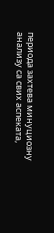периода захтева минуциозну анализу са свих аспеката,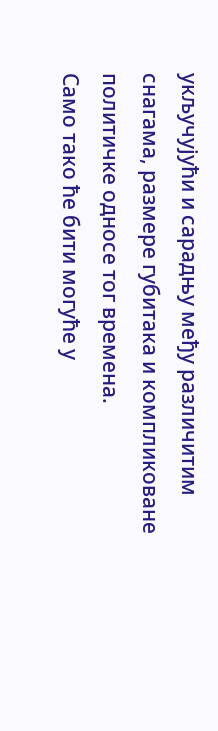укључујући и сарадњу међу различитим снагама, размере губитака и компликоване политичке односе тог времена.
Само тако ће бити могуће у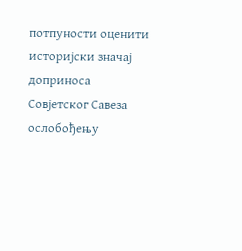потпуности оценити историјски значај доприноса Совјетског Савеза ослобођењу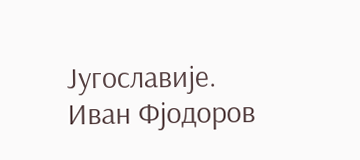Југославије.
Иван Фјодоров